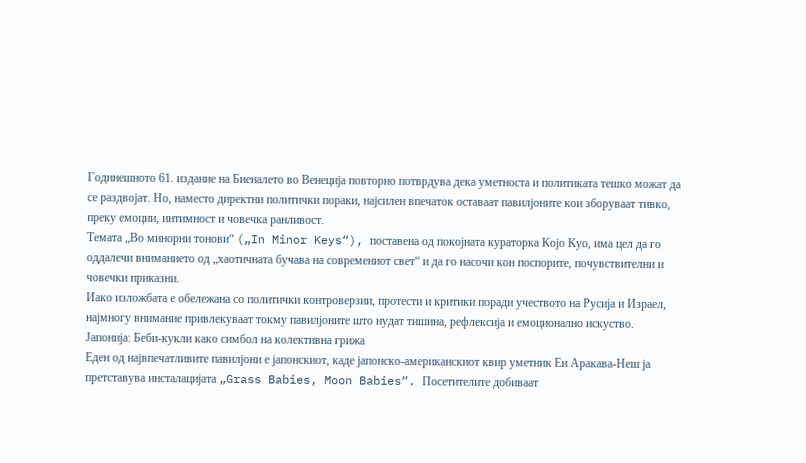Годинешното 61. издание на Биеналето во Венеција повторно потврдува дека уметноста и политиката тешко можат да се раздвојат. Но, наместо директни политички пораки, најсилен впечаток оставаат павилјоните кои зборуваат тивко, преку емоции, интимност и човечка ранливост.
Темата „Во минорни тонови“ („In Minor Keys“), поставена од покојната кураторка Којо Куо, има цел да го оддалечи вниманието од „хаотичната бучава на современиот свет“ и да го насочи кон поспорите, почувствителни и човечки приказни.
Иако изложбата е обележана со политички контроверзии, протести и критики поради учеството на Русија и Израел, најмногу внимание привлекуваат токму павилјоните што нудат тишина, рефлексија и емоционално искуство.
Јапонија: Беби-кукли како симбол на колективна грижа
Еден од највпечатливите павилјони е јапонскиот, каде јапонско-американскиот квир уметник Еи Аракава-Неш ја претставува инсталацијата „Grass Babies, Moon Babies“. Посетителите добиваат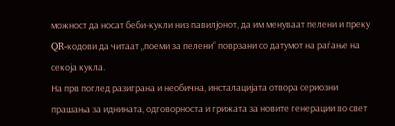можност да носат беби-кукли низ павилјонот, да им менуваат пелени и преку QR-кодови да читаат „поеми за пелени“ поврзани со датумот на раѓање на секоја кукла.
На прв поглед разиграна и необична, инсталацијата отвора сериозни прашања за иднината, одговорноста и грижата за новите генерации во свет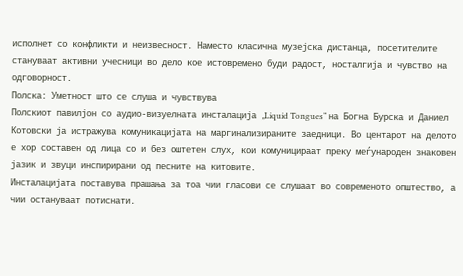исполнет со конфликти и неизвесност. Наместо класична музејска дистанца, посетителите стануваат активни учесници во дело кое истовремено буди радост, носталгија и чувство на одговорност.
Полска: Уметност што се слуша и чувствува
Полскиот павилјон со аудио-визуелната инсталација „Liquid Tongues“ на Богна Бурска и Даниел Котовски ја истражува комуникацијата на маргинализираните заедници. Во центарот на делото е хор составен од лица со и без оштетен слух, кои комуницираат преку меѓународен знаковен јазик и звуци инспирирани од песните на китовите.
Инсталацијата поставува прашања за тоа чии гласови се слушаат во современото општество, а чии остануваат потиснати.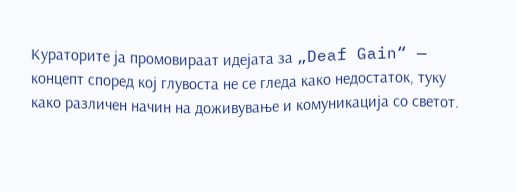Кураторите ја промовираат идејата за „Deaf Gain“ — концепт според кој глувоста не се гледа како недостаток, туку како различен начин на доживување и комуникација со светот.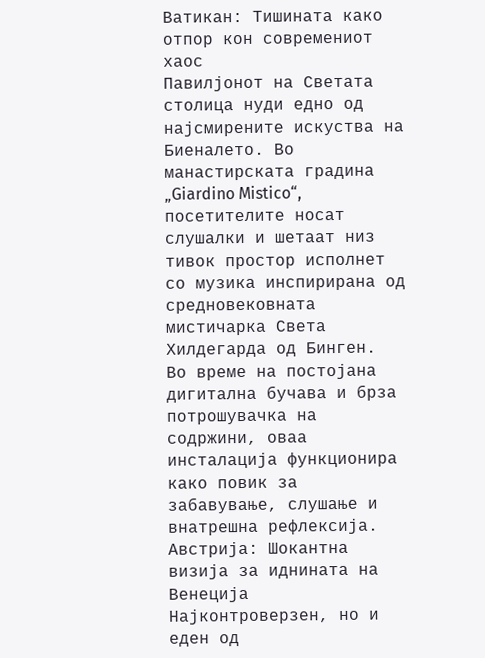Ватикан: Тишината како отпор кон современиот хаос
Павилјонот на Светата столица нуди едно од најсмирените искуства на Биеналето. Во манастирската градина „Giardino Mistico“, посетителите носат слушалки и шетаат низ тивок простор исполнет со музика инспирирана од средновековната мистичарка Света Хилдегарда од Бинген.
Во време на постојана дигитална бучава и брза потрошувачка на содржини, оваа инсталација функционира како повик за забавување, слушање и внатрешна рефлексија.
Австрија: Шокантна визија за иднината на Венеција
Најконтроверзен, но и еден од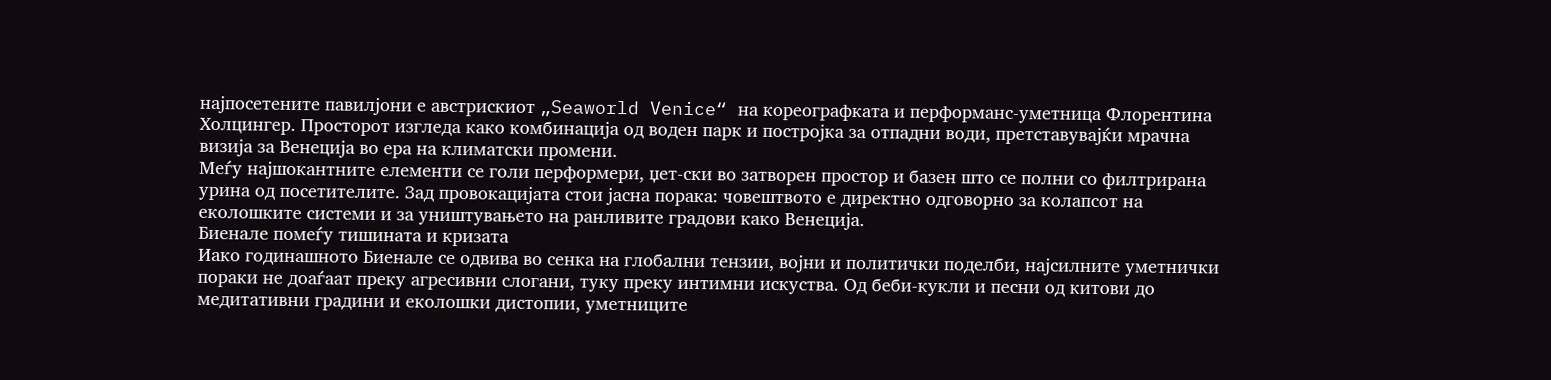најпосетените павилјони е австрискиот „Seaworld Venice“ на кореографката и перформанс-уметница Флорентина Холцингер. Просторот изгледа како комбинација од воден парк и постројка за отпадни води, претставувајќи мрачна визија за Венеција во ера на климатски промени.
Меѓу најшокантните елементи се голи перформери, џет-ски во затворен простор и базен што се полни со филтрирана урина од посетителите. Зад провокацијата стои јасна порака: човештвото е директно одговорно за колапсот на еколошките системи и за уништувањето на ранливите градови како Венеција.
Биенале помеѓу тишината и кризата
Иако годинашното Биенале се одвива во сенка на глобални тензии, војни и политички поделби, најсилните уметнички пораки не доаѓаат преку агресивни слогани, туку преку интимни искуства. Од беби-кукли и песни од китови до медитативни градини и еколошки дистопии, уметниците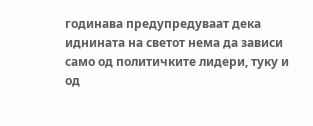годинава предупредуваат дека иднината на светот нема да зависи само од политичките лидери, туку и од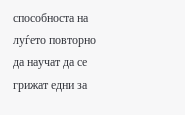способноста на луѓето повторно да научат да се грижат едни за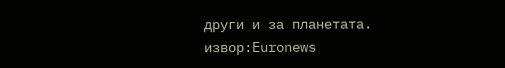други и за планетата.
извор:Euronews